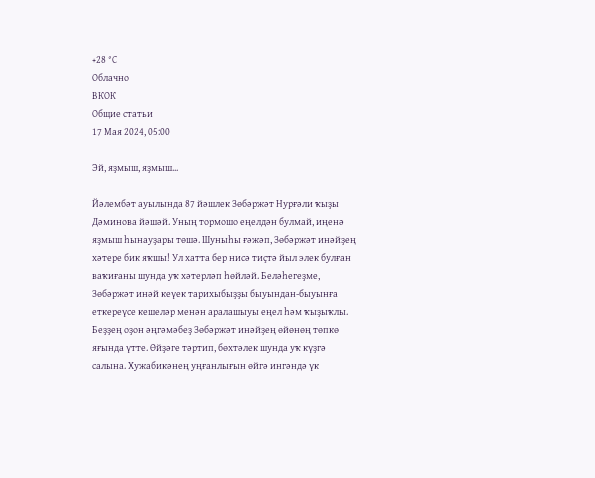+28 °С
Облачно
ВКОК
Общие статьи
17 Мая 2024, 05:00

Эй, яҙмыш, яҙмыш...

Йәлембәт ауылында 87 йәшлек Зөбәржәт Нурғәли ҡыҙы Дәминова йәшәй. Уның тормошо еңелдән булмай, иңенә яҙмыш һынауҙары төшә. Шуныһы ғәжәп, Зөбәржәт инәйҙең хәтере бик яҡшы! Ул хатта бер нисә тиҫтә йыл элек булған ваҡиғаны шунда уҡ хәтерләп һөйләй. Беләһегеҙме, Зөбәржәт инәй кеүек тарихыбыҙҙы быуындан-быуынға еткереүсе кешеләр менән аралашыуы еңел һәм ҡыҙыҡлы. Беҙҙең оҙон әңгәмәбеҙ Зөбәржәт инәйҙең өйөнөң төпкө яғында үтте. Өйҙәге тәртип, бөхтәлек шунда уҡ күҙгә салына. Хужабикәнең уңғанлығын өйгә ингәндә үк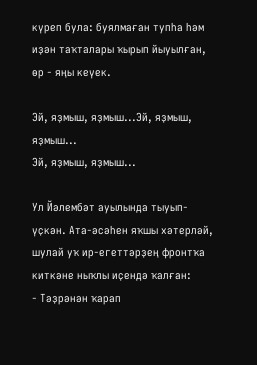күреп була: буялмаған тупһа һәм иҙән таҡталары ҡырып йыуылған, өр - яңы кеүек.

Эй, яҙмыш, яҙмыш...Эй, яҙмыш, яҙмыш...
Эй, яҙмыш, яҙмыш...

Ул Йәлембәт ауылында тыуып-үҫкән. Ата-әсәһен яҡшы хәтерләй, шулай уҡ ир-егеттәрҙең фронтҡа киткәне ныҡлы иҫендә ҡалған:
- Тәҙрәнән ҡарап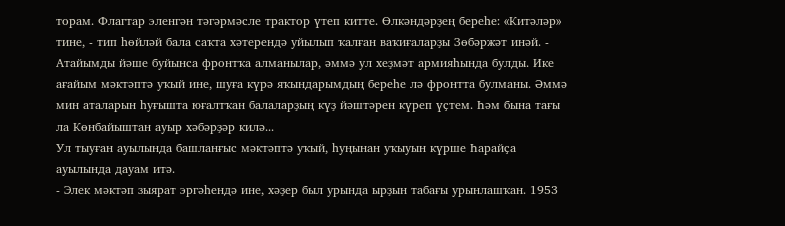торам. Флагтар эленгән тәгәрмәсле трактор үтеп китте. Өлкәндәрҙең береһе: «Китәләр» тине, - тип һөйләй бала саҡта хәтерендә уйылып ҡалған ваҡиғаларҙы Зөбәржәт инәй. - Атайымды йәше буйынса фронтҡа алманылар, әммә ул хеҙмәт армияһында булды. Ике ағайым мәктәптә уҡый ине, шуға күрә яҡындарымдың береһе лә фронтта булманы. Әммә мин аталарын һуғышта юғалтҡан балаларҙың күҙ йәштәрен күреп үҫтем. Һәм бына тағы ла Көнбайыштан ауыр хәбәрҙәр килә...
Ул тыуған ауылында башланғыс мәктәптә уҡый, һуңынан уҡыуын күрше Һарайҫа ауылында дауам итә.
- Элек мәктәп зыярат эргәһендә ине, хәҙер был урында ырҙын табағы урынлашҡан. 1953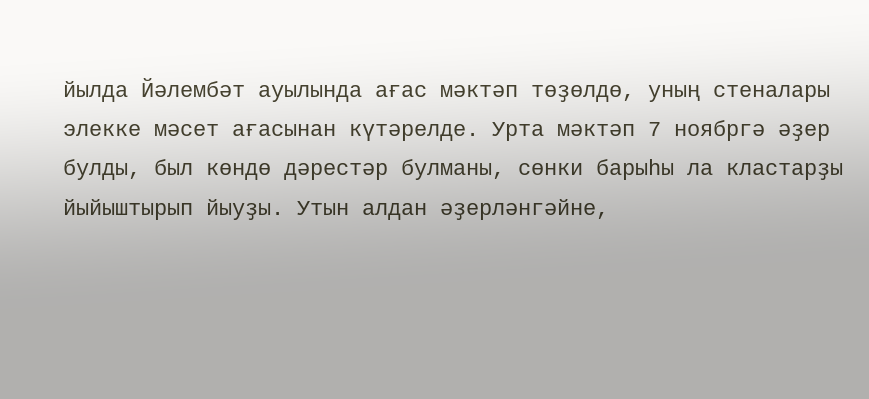йылда Йәлембәт ауылында ағас мәктәп төҙөлдө, уның стеналары элекке мәсет ағасынан күтәрелде. Урта мәктәп 7 ноябргә әҙер булды, был көндө дәрестәр булманы, сөнки барыһы ла кластарҙы йыйыштырып йыуҙы. Утын алдан әҙерләнгәйне,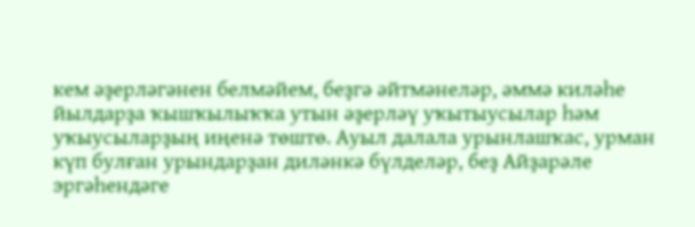кем әҙерләгәнен белмәйем, беҙгә әйтмәнеләр, әммә киләһе йылдарҙа ҡышҡылыҡҡа утын әҙерләү уҡытыусылар һәм уҡыусыларҙың иңенә төштө. Ауыл далала урынлашҡас, урман күп булған урындарҙан диләнкә бүлделәр, беҙ Айҙарәле эргәһендәге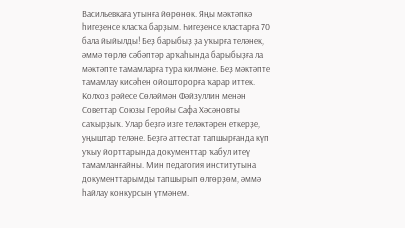Васильевкаға утынға йөрөнөк. Яңы мәктәпкә һигеҙенсе класҡа барҙым. Һигеҙенсе кластарға 70 бала йыйылды! Беҙ барыбыҙ ҙа уҡырға теләнек, әммә төрлө сәбәптәр арҡаһында барыбыҙға ла мәктәпте тамамларға тура килмәне. Беҙ мәктәпте тамамлау кисәһен ойошторорға ҡарар иттек. Колхоз рәйесе Сөләймән Фәйзуллин менән Советтар Союзы Геройы Сафа Хәсәновты саҡырҙыҡ. Улар беҙгә изге теләктәрен еткерҙе, уңыштар теләне. Беҙгә аттестат тапшырғанда күп уҡыу йорттарында документтар ҡабул итеү тамамланғайны. Мин педагогия институтына документтарымды тапшырып өлгөрҙөм, әммә һайлау конкурсын үтмәнем.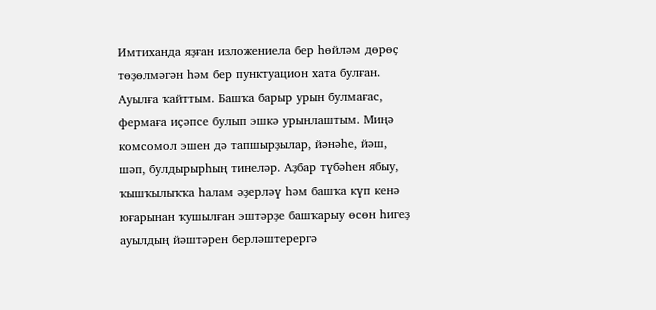Имтиханда яҙған изложениела бер һөйләм дөрөҫ төҙөлмәгән һәм бер пунктуацион хата булған. Ауылға ҡайттым. Башҡа барыр урын булмағас, фермаға иҫәпсе булып эшкә урынлаштым. Миңә комсомол эшен дә тапшырҙылар, йәнәһе, йәш, шәп, булдырырһың тинеләр. Аҙбар түбәһен ябыу, ҡышҡылыҡҡа һалам әҙерләү һәм башҡа күп кенә юғарынан ҡушылған эштәрҙе башҡарыу өсөн һигеҙ ауылдың йәштәрен берләштерергә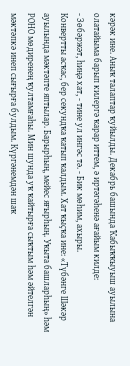кәрәк ине. Аныҡ талаптар ҡуйылды. Декабрь башында Ҡабыҡҡыуыш ауылына олатайыма барып килергә ҡарар иттем, ә иртәгәһенә ағайым килде:
- Зөбәржәт, һиңә хат, - тине ул ингәс тә. - Бик мөһим, ахыры.
Конвертты асҡас, бер секундҡа ҡатып ҡалдым. Хат ҡыҫҡа ине: «Түбәнге Шәкәр ауылында мәктәпте яптылар. Барырһың, мейес яғырһың. Уҡыта башларһың» һәм РОНО мөдиренең ҡултамғаһы. Мин шунда уҡ ҡайтырға сыҡтым һәм әйтелгән мәктәпкә инеп сығырға булдым. Күргәнемдән шаҡ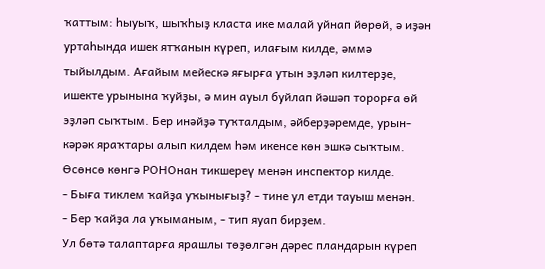ҡаттым: һыуыҡ, шыҡһыҙ класта ике малай уйнап йөрөй, ә иҙән уртаһында ишек ятҡанын күреп, илағым килде, әммә тыйылдым. Ағайым мейескә яғырға утын эҙләп килтерҙе, ишекте урынына ҡуйҙы, ә мин ауыл буйлап йәшәп торорға өй эҙләп сыҡтым. Бер инәйҙә туҡталдым, әйберҙәремде, урын-кәрәк яраҡтары алып килдем һәм икенсе көн эшкә сыҡтым. Өсөнсө көнгә РОНОнан тикшереү менән инспектор килде.
- Быға тиклем ҡайҙа уҡынығыҙ? - тине ул етди тауыш менән.
- Бер ҡайҙа ла уҡыманым, - тип яуап бирҙем.
Ул бөтә талаптарға ярашлы төҙөлгән дәрес пландарын күреп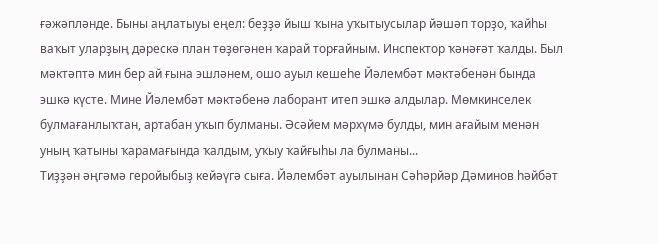ғәжәпләнде. Быны аңлатыуы еңел: беҙҙә йыш ҡына уҡытыусылар йәшәп торҙо, ҡайһы ваҡыт уларҙың дәрескә план төҙөгәнен ҡарай торғайным. Инспектор ҡәнәғәт ҡалды. Был мәктәптә мин бер ай ғына эшләнем, ошо ауыл кешеһе Йәлембәт мәктәбенән бында эшкә күсте. Мине Йәлембәт мәктәбенә лаборант итеп эшкә алдылар. Мөмкинселек булмағанлыҡтан, артабан уҡып булманы. Әсәйем мәрхүмә булды, мин ағайым менән уның ҡатыны ҡарамағында ҡалдым, уҡыу ҡайғыһы ла булманы...
Тиҙҙән әңгәмә геройыбыҙ кейәүгә сыға. Йәлембәт ауылынан Сәһәрйәр Дәминов һәйбәт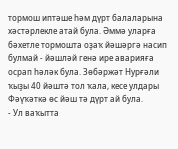тормош иптәше һәм дүрт балаларына хәстәрлекле атай була. Әммә уларға бәхетле тормошта оҙаҡ йәшәргә насип булмай - йәшләй генә ире аварияға осрап һәләк була. Зөбәржәт Нурғәли ҡыҙы 40 йәштә тол ҡала, кесе улдары Фәүҡәткә өс йәш тә дүрт ай була.
- Ул ваҡытта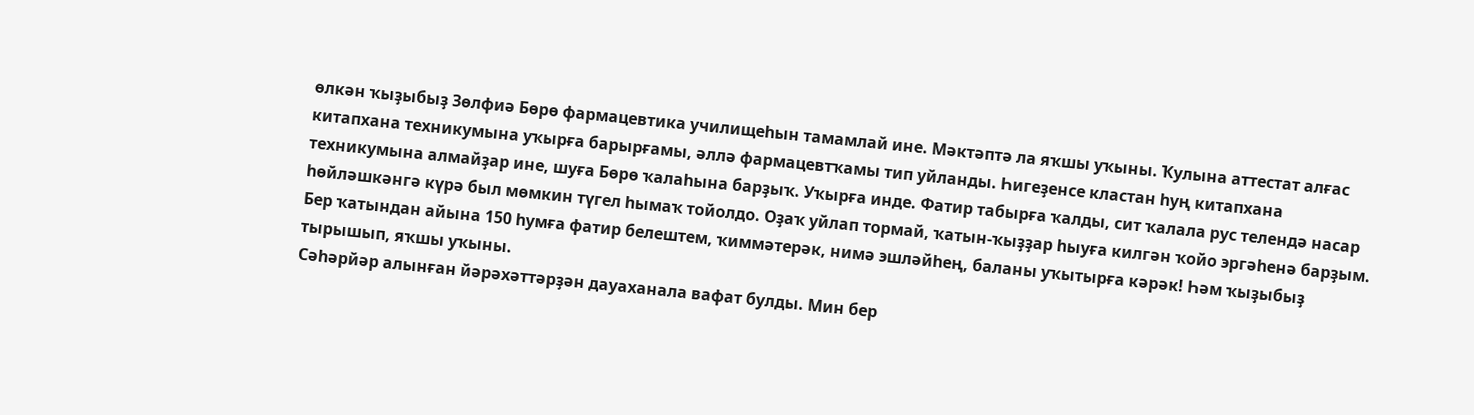өлкән ҡыҙыбыҙ Зөлфиә Бөрө фармацевтика училищеһын тамамлай ине. Мәктәптә ла яҡшы уҡыны. Ҡулына аттестат алғас китапхана техникумына уҡырға барырғамы, әллә фармацевтҡамы тип уйланды. Һигеҙенсе кластан һуң китапхана техникумына алмайҙар ине, шуға Бөрө ҡалаһына барҙыҡ. Уҡырға инде. Фатир табырға ҡалды, сит ҡалала рус телендә насар һөйләшкәнгә күрә был мөмкин түгел һымаҡ тойолдо. Оҙаҡ уйлап тормай, ҡатын-ҡыҙҙар һыуға килгән ҡойо эргәһенә барҙым. Бер ҡатындан айына 150 һумға фатир белештем, ҡиммәтерәк, нимә эшләйһең, баланы уҡытырға кәрәк! Һәм ҡыҙыбыҙ тырышып, яҡшы уҡыны.
Сәһәрйәр алынған йәрәхәттәрҙән дауаханала вафат булды. Мин бер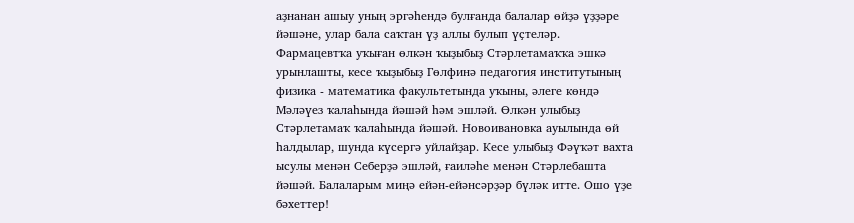аҙнанан ашыу уның эргәһендә булғанда балалар өйҙә үҙҙәре йәшәне, улар бала саҡтан үҙ аллы булып үҫтеләр. Фармацевтҡа уҡыған өлкән ҡыҙыбыҙ Стәрлетамаҡҡа эшкә урынлашты, кесе ҡыҙыбыҙ Гөлфинә педагогия институтының физика - математика факультетында уҡыны, әлеге көндә Мәләүез ҡалаһында йәшәй һәм эшләй. Өлкән улыбыҙ Стәрлетамаҡ ҡалаһында йәшәй. Новоивановка ауылында өй һалдылар, шунда күсергә уйлайҙар. Кесе улыбыҙ Фәүҡәт вахта ысулы менән Себерҙә эшләй, ғаиләһе менән Стәрлебашта йәшәй. Балаларым миңә ейән-ейәнсәрҙәр бүләк итте. Ошо үҙе бәхеттер!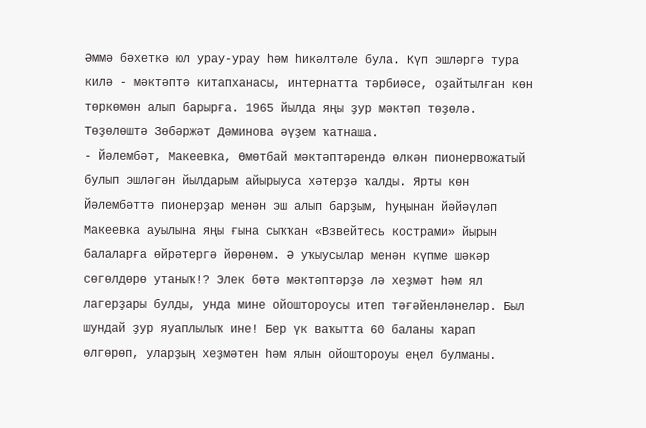Әммә бәхеткә юл урау-урау һәм һикәлтәле була. Күп эшләргә тура килә - мәктәптә китапханасы, интернатта тәрбиәсе, оҙайтылған көн төркөмөн алып барырға. 1965 йылда яңы ҙур мәктәп төҙөлә. Төҙөлөштә Зөбәржәт Дәминова әүҙем ҡатнаша.
- Йәлембәт, Макеевка, Өмөтбай мәктәптәрендә өлкән пионервожатый булып эшләгән йылдарым айырыуса хәтерҙә ҡалды. Ярты көн Йәлембәттә пионерҙар менән эш алып барҙым, һуңынан йәйәүләп Макеевка ауылына яңы ғына сыҡҡан «Взвейтесь кострами» йырын балаларға өйрәтергә йөрөнөм. Ә уҡыусылар менән күпме шәкәр сөгөлдөрө утаныҡ!? Элек бөтә мәктәптәрҙә лә хеҙмәт һәм ял лагерҙары булды, унда мине ойоштороусы итеп тәғәйенләнеләр. Был шундай ҙур яуаплылыҡ ине! Бер үк ваҡытта 60 баланы ҡарап өлгөрөп, уларҙың хеҙмәтен һәм ялын ойоштороуы еңел булманы.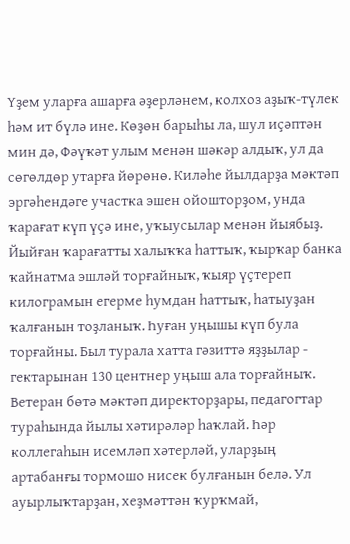Үҙем уларға ашарға әҙерләнем, колхоз аҙыҡ-түлек һәм ит бүлә ине. Көҙөн барыһы ла, шул иҫәптән мин дә, Фәүҡәт улым менән шәкәр алдыҡ, ул да сөгөлдөр утарға йөрөнө. Киләһе йылдарҙа мәктәп эргәһендәге участка эшен ойошторҙом, унда ҡарағат күп үҫә ине, уҡыусылар менән йыябыҙ. Йыйған ҡарағатты халыҡҡа һаттыҡ, ҡырҡар банка ҡайнатма эшләй торғайныҡ, ҡыяр үҫтереп килограмын егерме һумдан һаттыҡ, һатыуҙан ҡалғанын тоҙланыҡ. Һуған уңышы күп була торғайны. Был турала хатта гәзиттә яҙҙылар - гектарынан 130 центнер уңыш ала торғайныҡ.
Ветеран бөтә мәктәп директорҙары, педагогтар тураһында йылы хәтирәләр һаҡлай. Һәр коллегаһын исемләп хәтерләй, уларҙың артабанғы тормошо нисек булғанын белә. Ул ауырлыҡтарҙан, хеҙмәттән ҡурҡмай,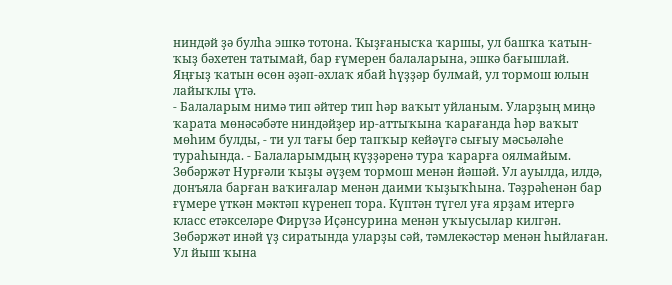ниндәй ҙә булһа эшкә тотона. Ҡыҙғанысҡа ҡаршы, ул башҡа ҡатын-ҡыҙ бәхетен татымай, бар ғүмерен балаларына, эшкә бағышлай. Яңғыҙ ҡатын өсөн әҙәп-әхлаҡ ябай һүҙҙәр булмай, ул тормош юлын лайыҡлы үтә.
- Балаларым нимә тип әйтер тип һәр ваҡыт уйланым. Уларҙың миңә ҡарата мөнәсәбәте ниндәйҙер ир-аттыҡына ҡарағанда һәр ваҡыт мөһим булды, - ти ул тағы бер тапҡыр кейәүгә сығыу мәсьәләһе тураһында. - Балаларымдың күҙҙәренә тура ҡарарға оялмайым.
Зөбәржәт Нурғәли ҡыҙы әүҙем тормош менән йәшәй. Ул ауылда, илдә, донъяла барған ваҡиғалар менән даими ҡыҙыҡһына. Тәҙрәһенән бар ғүмере үткән мәктәп күренеп тора. Күптән түгел уға ярҙам итергә класс етәкселәре Фирүзә Иҫәнсурина менән уҡыусылар килгән. Зөбәржәт инәй үҙ сиратында уларҙы сәй, тәмлекәстәр менән һыйлаған.
Ул йыш ҡына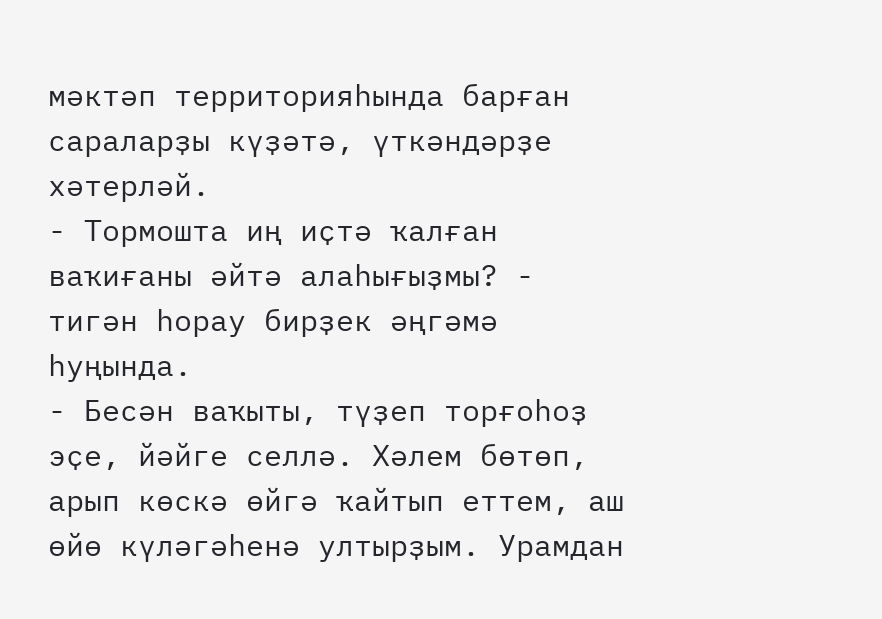мәктәп территорияһында барған сараларҙы күҙәтә, үткәндәрҙе хәтерләй.
- Тормошта иң иҫтә ҡалған ваҡиғаны әйтә алаһығыҙмы? - тигән һорау бирҙек әңгәмә һуңында.
- Бесән ваҡыты, түҙеп торғоһоҙ эҫе, йәйге селлә. Хәлем бөтөп, арып көскә өйгә ҡайтып еттем, аш өйө күләгәһенә ултырҙым. Урамдан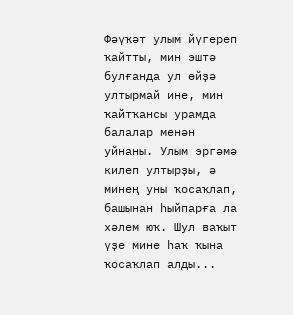Фәүҡәт улым йүгереп ҡайтты, мин эштә булғанда ул өйҙә ултырмай ине, мин ҡайтҡансы урамда балалар менән уйнаны. Улым эргәмә килеп ултырҙы, ә минең уны ҡосаҡлап, башынан һыйпарға ла хәлем юҡ. Шул ваҡыт үҙе мине һаҡ ҡына ҡосаҡлап алды...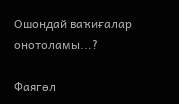Ошондай ваҡиғалар онотоламы...?

Фаягөл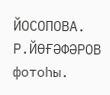ЙОСОПОВА. Р.ЙӨҒӘФӘРОВ фотоһы.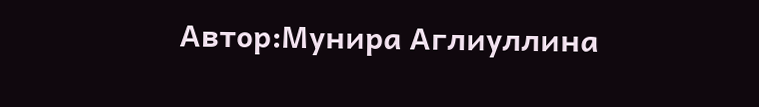Автор:Мунира Аглиуллина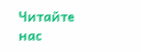Читайте нас